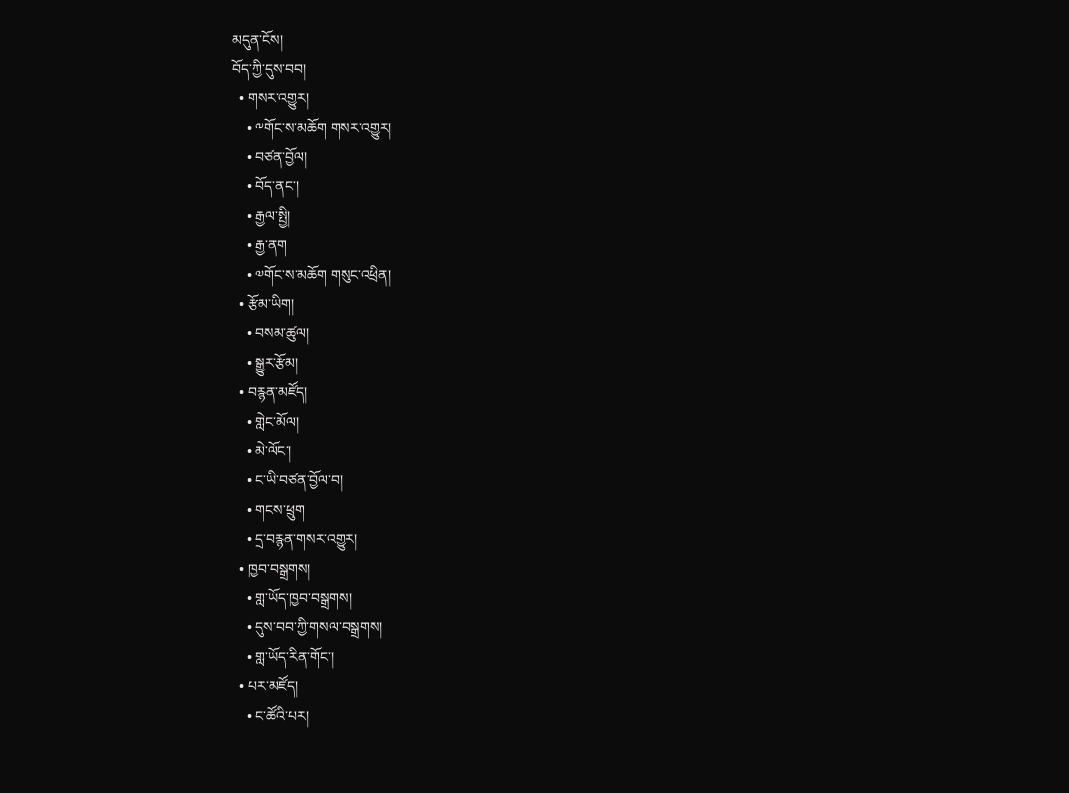མདུན་ངོས།
བོད་ཀྱི་དུས་བབ།
  • གསར་འགྱུར།
    • ༸གོང་ས་མཆོག གསར་འགྱུར།
    • བཙན་བྱོལ།
    • བོད་ནང་།
    • རྒྱལ་སྤྱི།
    • རྒྱ་ནག
    • ༧གོང་ས་མཆོག གསུང་འཕྲིན།
  • རྩོམ་ཡིག།
    • བསམ་ཚུལ།
    • སྒྱུར་རྩོམ།
  • བརྙན་མཛོད།
    • གླེང་མོལ།
    • མེ་ལོང་།
    • ང་ཡི་བཙན་བྱོལ་བ།
    • གངས་ཕྲུག
    • དྲ་བརྙན་གསར་འགྱུར།
  • ཁྱབ་བསྒྲགས།
    • གླ་ཡོད་ཁྱབ་བསྒྲགས།
    • དུས་བབ་ཀྱི་གསལ་བསྒྲགས།
    • གླ་ཡོད་རིན་གོང་།
  • པར་མཛོད།
    • ང་ཚོའི་པར།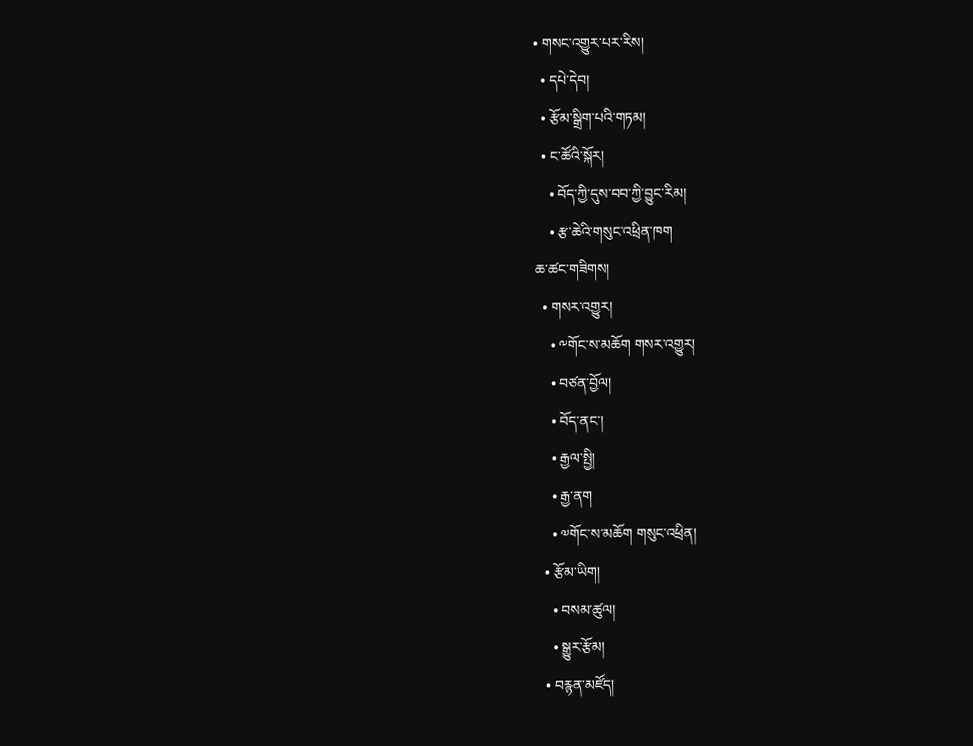• གསང་འགྱུར་པར་རིས།
  • དཔེ་དེབ།
  • རྩོམ་སྒྲིག་པའི་གཏམ།
  • ང་ཚོའི་སྐོར།
    • བོད་ཀྱི་དུས་བབ་ཀྱི་བྱུང་རིམ།
    • རྩ་ཆེའི་གསུང་འཕྲིན་ཁག
ཆ་ཚང་གཟིགས།
  • གསར་འགྱུར།
    • ༸གོང་ས་མཆོག གསར་འགྱུར།
    • བཙན་བྱོལ།
    • བོད་ནང་།
    • རྒྱལ་སྤྱི།
    • རྒྱ་ནག
    • ༧གོང་ས་མཆོག གསུང་འཕྲིན།
  • རྩོམ་ཡིག།
    • བསམ་ཚུལ།
    • སྒྱུར་རྩོམ།
  • བརྙན་མཛོད།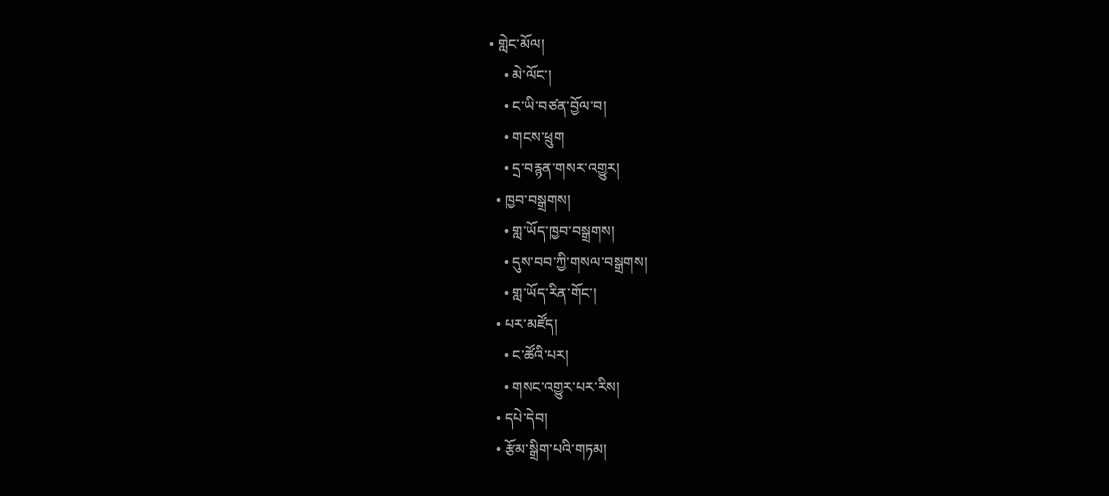• གླེང་མོལ།
    • མེ་ལོང་།
    • ང་ཡི་བཙན་བྱོལ་བ།
    • གངས་ཕྲུག
    • དྲ་བརྙན་གསར་འགྱུར།
  • ཁྱབ་བསྒྲགས།
    • གླ་ཡོད་ཁྱབ་བསྒྲགས།
    • དུས་བབ་ཀྱི་གསལ་བསྒྲགས།
    • གླ་ཡོད་རིན་གོང་།
  • པར་མཛོད།
    • ང་ཚོའི་པར།
    • གསང་འགྱུར་པར་རིས།
  • དཔེ་དེབ།
  • རྩོམ་སྒྲིག་པའི་གཏམ།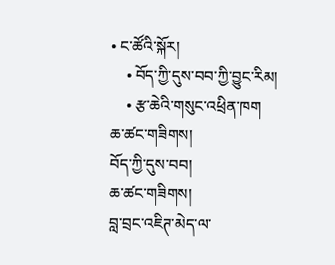• ང་ཚོའི་སྐོར།
    • བོད་ཀྱི་དུས་བབ་ཀྱི་བྱུང་རིམ།
    • རྩ་ཆེའི་གསུང་འཕྲིན་ཁག
ཆ་ཚང་གཟིགས།
བོད་ཀྱི་དུས་བབ།
ཆ་ཚང་གཟིགས།
བླ་བྲང་འཇིཊ་མེད་ལ་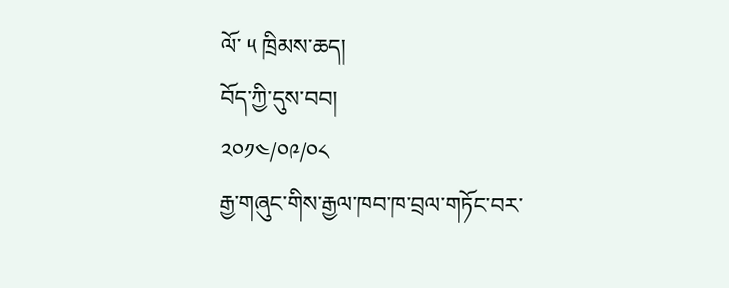ལོ་ ༥ ཁྲིམས་ཆད།
བོད་ཀྱི་དུས་བབ།
༢༠༡༤/༠༩/༠༨
རྒྱ་གཞུང་གིས་རྒྱལ་ཁབ་ཁ་བྲལ་གཏོང་བར་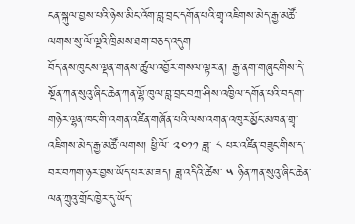ངན་སྐུལ་བྱས་པའི་ཉེས་མིང་འོག་བླ་བྲང་དགོན་པའི་གྲྭ་འཇིགས་མེད་རྒྱ་མཚོ་ལགས་སུ་ལོ་ལྔའི་ཁྲིམས་ཐག་བཅད་འདུག
བོད་ནས་ཁུངས་ལྡན་གནས་ཚུལ་འབྱོར་གསལ་ལྟར་ན། རྒྱ་ནག་གཞུང་གིས་དེ་སྔོན་ཀན་སུའུ་ཞིང་ཆེན་ཀན་ལྷོ་ཁུལ་བླ་བྲང་བཀྲ་ཤིས་འཁྱིལ་དགོན་པའི་བདག་གཉེར་ལྷན་ཁང་གི་འགན་འཛིན་གཞོན་པའི་ལས་འགན་འཁུར་མྱོང་མཁན་གྲྭ་འཇིགས་མེད་རྒྱ་མཚོ་ལགས། ཕྱི་ལོ་ ༢༠༡༡ ཟླ་ ༨ པར་འཛིན་བཟུང་གིས་ད་བར་བཀག་ཉར་བྱས་ཡོད་པར་མ་ཟད། ཟླ་འདིའི་ཚེས་ ༥ ཉིན་ཀན་སུའུ་ཞིང་ཆེན་ལན་ཀྲུའུ་གྲོང་ཁྱེར་དུ་ཡོད་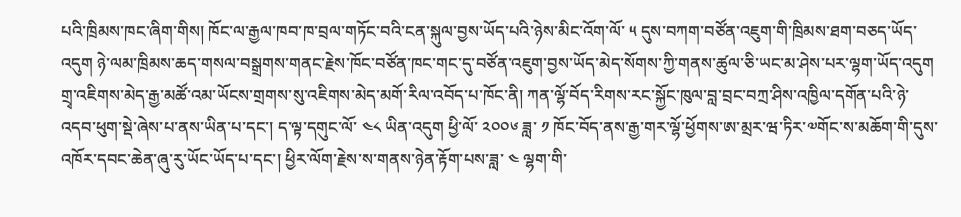པའི་ཁྲིམས་ཁང་ཞིག་གིས། ཁོང་ལ་རྒྱལ་ཁབ་ཁ་བྲལ་གཏོང་བའི་ངན་སྐུལ་བྱས་ཡོད་པའི་ཉེས་མིང་འོག་ལོ་ ༥ དུས་བཀག་བཙོན་འཇུག་གི་ཁྲིམས་ཐག་བཅད་ཡོད་འདུག ཉེ་ལམ་ཁྲིམས་ཆད་གསལ་བསྒྲགས་གནང་རྗེས་ཁོང་བཙོན་ཁང་གང་དུ་བཙོན་འཇུག་བྱས་ཡོད་མེད་སོགས་ཀྱི་གནས་ཚུལ་ཅི་ཡང་མ་ཤེས་པར་ལྷག་ཡོད་འདུག
གྲྭ་འཇིགས་མེད་རྒྱ་མཚོ་འམ་ཡོངས་གྲགས་སུ་འཇིགས་མེད་མགོ་རིལ་འབོད་པ་ཁོང་ནི། ཀན་ལྷོ་བོད་རིགས་རང་སྐྱོང་ཁུལ་བླ་བྲང་བཀྲ་ཤིས་འཁྱིལ་དགོན་པའི་ཉེ་འདབ་ཕུག་སྡེ་ཞེས་པ་ནས་ཡིན་པ་དང་། ད་ལྟ་དགུང་ལོ་ ༤༨ ཡིན་འདུག ཕྱི་ལོ་ ༢༠༠༦ ཟླ་ ༡ ཁོང་བོད་ནས་རྒྱ་གར་ལྷོ་ཕྱོགས་ཨ་མྲར་ཝ་ཏིར་༧གོང་ས་མཆོག་གི་དུས་འཁོར་དབང་ཆེན་ཞུ་རུ་ཡོང་ཡོད་པ་དང་། ཕྱིར་ལོག་རྗེས་ས་གནས་ཉེན་རྟོག་པས་ཟླ་ ༤ ལྷག་གི་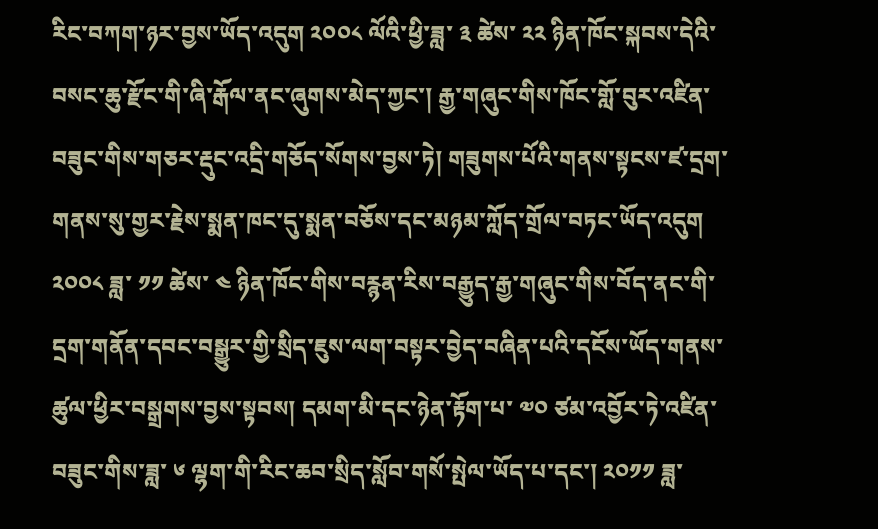རིང་བཀག་ཉར་བྱས་ཡོད་འདུག ༢༠༠༨ ལོའི་ཕྱི་ཟླ་ ༣ ཚེས་ ༢༢ ཉིན་ཁོང་སྐབས་དེའི་བསང་ཆུ་རྫོང་གི་ཞི་རྒོལ་ནང་ཞུགས་མེད་ཀྱང་། རྒྱ་གཞུང་གིས་ཁོང་གློ་བུར་འཛིན་བཟུང་གིས་གཅར་རྡུང་འདྲི་གཅོད་སོགས་བྱས་ཏེ། གཟུགས་པོའི་གནས་སྟངས་ཛ་དྲག་གནས་སུ་གྱར་རྗེས་སྨན་ཁང་དུ་སྨན་བཅོས་དང་མཉམ་ཀློད་གྲོལ་བཏང་ཡོད་འདུག
༢༠༠༨ ཟླ་ ༡༡ ཚེས་ ༤ ཉིན་ཁོང་གིས་བརྙན་རིས་བརྒྱུད་རྒྱ་གཞུང་གིས་བོད་ནང་གི་དྲག་གནོན་དབང་བསྒྱུར་གྱི་སྲིད་ཇུས་ལག་བསྟར་བྱེད་བཞིན་པའི་དངོས་ཡོད་གནས་ཚུལ་ཕྱིར་བསྒྲགས་བྱས་སྟབས། དམག་མི་དང་ཉེན་རྟོག་པ་ ༧༠ ཙམ་འབྱོར་ཏེ་འཛིན་བཟུང་གིས་ཟླ་ ༦ ལྷག་གི་རིང་ཆབ་སྲིད་སློབ་གསོ་སྤེལ་ཡོད་པ་དང་། ༢༠༡༡ ཟླ་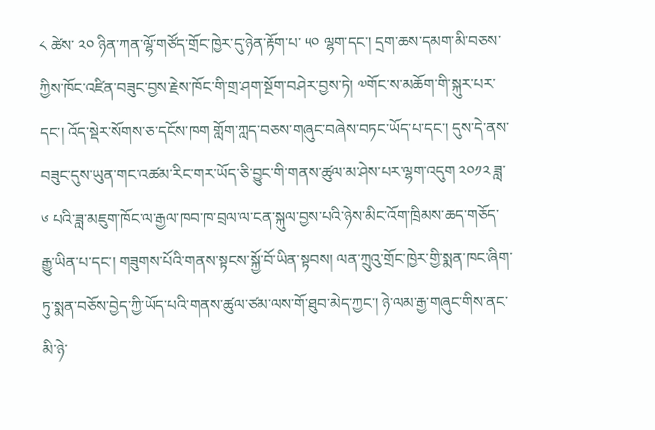༨ ཚེས་ ༢༠ ཉིན་ཀན་ལྷོ་གཙོད་གྲོང་ཁྱེར་དུ་ཉེན་རྟོག་པ་ ༥༠ ལྷག་དང་། དྲག་ཆས་དམག་མི་བཅས་ཀྱིས་ཁོང་འཛིན་བཟུང་བྱས་རྗེས་ཁོང་གི་གྲ་ཤག་སྔོག་བཤེར་བྱས་ཏེ། ༧གོང་ས་མཆོག་གི་སྐུར་པར་དང་། འོད་སྡེར་སོགས་ཅ་དངོས་ཁག གློག་ཀླད་བཅས་གཞུང་བཞེས་བཏང་ཡོད་པ་དང་། དུས་དེ་ནས་བཟུང་དུས་ཡུན་གང་འཚམ་རིང་གར་ཡོད་ཅི་བྱུང་གི་གནས་ཚུལ་མ་ཤེས་པར་ལྷག་འདུག ༢༠༡༢ ཟླ་ ༦ པའི་ཟླ་མཇུག་ཁོང་ལ་རྒྱལ་ཁབ་ཁ་བྲལ་ལ་ངན་སྐུལ་བྱས་པའི་ཉེས་མིང་འོག་ཁྲིམས་ཆད་གཅོད་རྒྱུ་ཡིན་པ་དང་། གཟུགས་པོའི་གནས་སྟངས་སྐྱོ་བོ་ཡིན་སྟབས། ལན་ཀྲུའུ་གྲོང་ཁྱེར་གྱི་སྨན་ཁང་ཞིག་ཏུ་སྨན་བཅོས་བྱེད་ཀྱི་ཡོད་པའི་གནས་ཚུལ་ཙམ་ལས་གོ་ཐུབ་མེད་ཀྱང་། ཉེ་ལམ་རྒྱ་གཞུང་གིས་ནང་མི་ཉེ་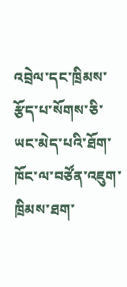འབྲེལ་དང་ཁྲིམས་རྩོད་པ་སོགས་ཅི་ཡང་མེད་པའི་ཐོག་ཁོང་ལ་བཙོན་འཇུག་ཁྲིམས་ཐག་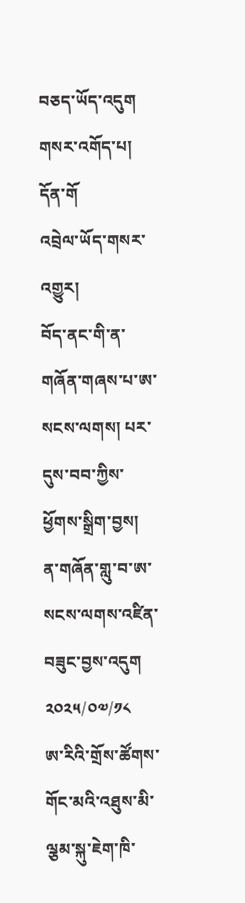བཅད་ཡོད་འདུག
གསར་འགོད་པ། དོན་གོ
འབྲེལ་ཡོད་གསར་འགྱུར།
བོད་ནང་གི་ན་གཞོན་གཞས་པ་ཨ་སངས་ལགས། པར་དུས་བབ་ཀྱིས་ཕྱོགས་སྒྲིག་བྱས།
ན་གཞོན་གླུ་བ་ཨ་སངས་ལགས་འཛིན་བཟུང་བྱས་འདུག
༢༠༢༥/༠༧/༡༨
ཨ་རིའི་གྲོས་ཚོགས་གོང་མའི་འཐུས་མི་ལྕམ་སྐུ་ཇེག་ཁི་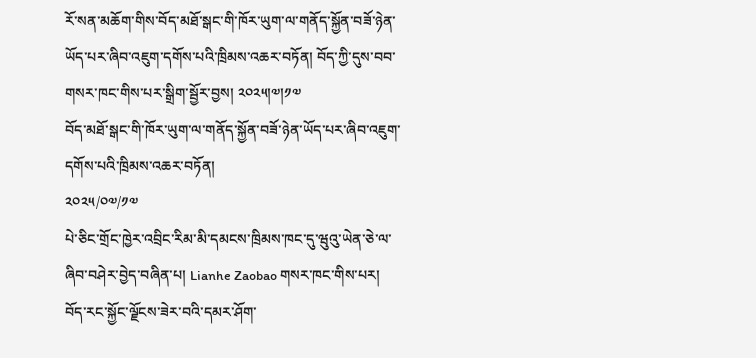རོ་སན་མཆོག་གིས་བོད་མཐོ་སྒང་གི་ཁོར་ཡུག་ལ་གནོད་སྐྱོན་བཟོ་ཉེན་ཡོད་པར་ཞིབ་འཇུག་དགོས་པའི་ཁྲིམས་འཆར་བཏོན། བོད་ཀྱི་དུས་བབ་གསར་ཁང་གིས་པར་སྒྲིག་སྦྱོར་བྱས། ༢༠༢༥།༧།༡༧
བོད་མཐོ་སྒང་གི་ཁོར་ཡུག་ལ་གནོད་སྐྱོན་བཟོ་ཉེན་ཡོད་པར་ཞིབ་འཇུག་དགོས་པའི་ཁྲིམས་འཆར་བཏོན།
༢༠༢༥/༠༧/༡༧
པེ་ཅིང་གྲོང་ཁྱེར་འབྲིང་རིམ་མི་དམངས་ཁྲིམས་ཁང་དུ་ཝུའུ་ཡེན་ཅེ་ལ་ཞིབ་བཤེར་བྱེད་བཞིན་པ། Lianhe Zaobao གསར་ཁང་གིས་པར།
བོད་རང་སྐྱོང་ལྗོངས་ཟེར་བའི་དམར་ཤོག་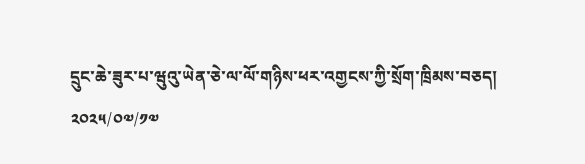དྲུང་ཆེ་ཟུར་པ་ཝུའུ་ཡེན་ཅེ་ལ་ལོ་གཉིས་ཕར་འགྱངས་ཀྱི་སྲོག་ཁྲིམས་བཅད།
༢༠༢༥/༠༧/༡༧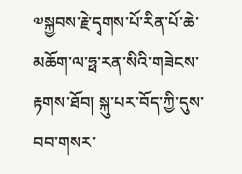༧སྐྱབས་རྗེ་དྭགས་པོ་རིན་པོ་ཆེ་མཆོག་ལ་ཧྥ་རན་སིའི་གཟེངས་རྟགས་ཐོབ། སྐུ་པར་བོད་ཀྱི་དུས་བབ་གསར་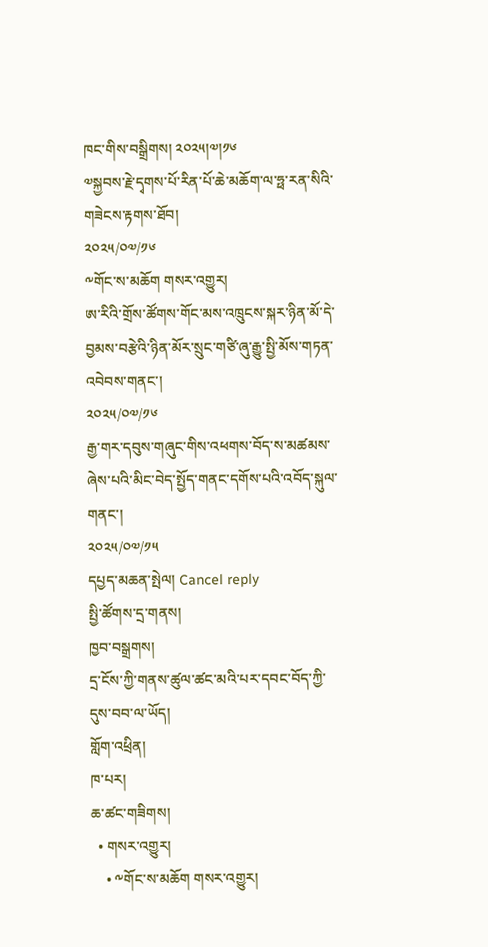ཁང་གིས་བསྒྲིགས། ༢༠༢༥།༧།༡༦
༧སྐྱབས་རྗེ་དྭགས་པོ་རིན་པོ་ཆེ་མཆོག་ལ་ཧྥ་རན་སིའི་གཟེངས་རྟགས་ཐོབ།
༢༠༢༥/༠༧/༡༦
༸གོང་ས་མཆོག གསར་འགྱུར།
ཨ་རིའི་གྲོས་ཚོགས་གོང་མས་འཁྲུངས་སྐར་ཉིན་མོ་དེ་བྱམས་བརྩེའི་ཉིན་མོར་སྲུང་གཙི་ཞུ་རྒྱུ་སྤྱི་མོས་གཏན་འབེབས་གནང་།
༢༠༢༥/༠༧/༡༦
རྒྱ་གར་དབུས་གཞུང་གིས་འཕགས་བོད་ས་མཚམས་ཞེས་པའི་མིང་བེད་སྤྱོད་གནང་དགོས་པའི་འབོད་སྐུལ་གནང་།
༢༠༢༥/༠༧/༡༥
དཔྱད་མཆན་སྤེལ། Cancel reply
སྤྱི་ཚོགས་དྲ་གནས།
ཁྱབ་བསྒྲགས།
དྲ་ངོས་ཀྱི་གནས་ཚུལ་ཚང་མའི་པར་དབང་བོད་ཀྱི་དུས་བབ་ལ་ཡོད།
གློག་འཕྲིན།
ཁ་པར།
ཆ་ཚང་གཟིགས།
  • གསར་འགྱུར།
    • ༸གོང་ས་མཆོག གསར་འགྱུར།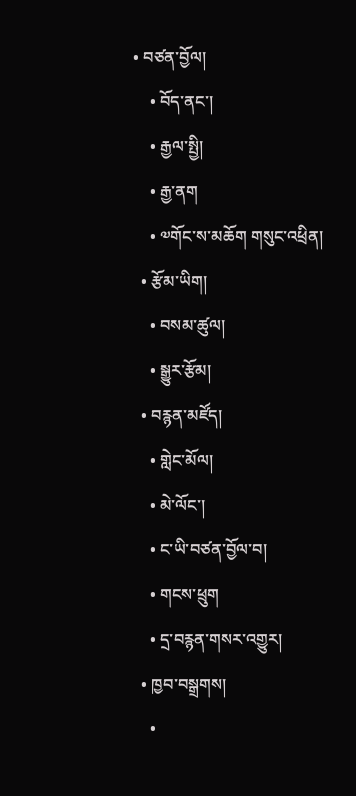• བཙན་བྱོལ།
    • བོད་ནང་།
    • རྒྱལ་སྤྱི།
    • རྒྱ་ནག
    • ༧གོང་ས་མཆོག གསུང་འཕྲིན།
  • རྩོམ་ཡིག།
    • བསམ་ཚུལ།
    • སྒྱུར་རྩོམ།
  • བརྙན་མཛོད།
    • གླེང་མོལ།
    • མེ་ལོང་།
    • ང་ཡི་བཙན་བྱོལ་བ།
    • གངས་ཕྲུག
    • དྲ་བརྙན་གསར་འགྱུར།
  • ཁྱབ་བསྒྲགས།
    •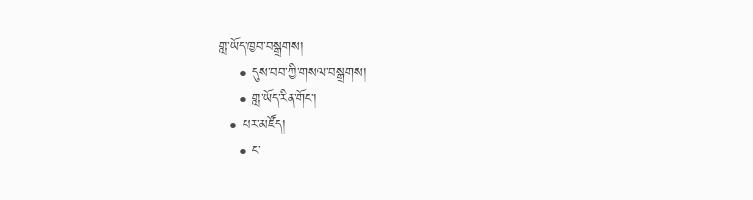གླ་ཡོད་ཁྱབ་བསྒྲགས།
    • དུས་བབ་ཀྱི་གསལ་བསྒྲགས།
    • གླ་ཡོད་རིན་གོང་།
  • པར་མཛོད།
    • ང་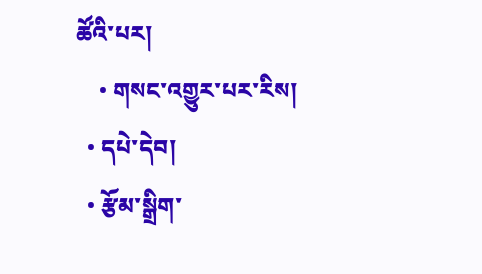ཚོའི་པར།
    • གསང་འགྱུར་པར་རིས།
  • དཔེ་དེབ།
  • རྩོམ་སྒྲིག་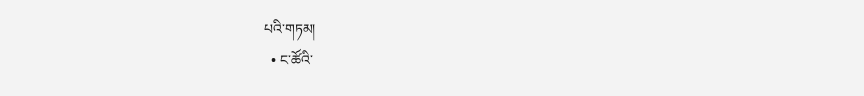པའི་གཏམ།
  • ང་ཚོའི་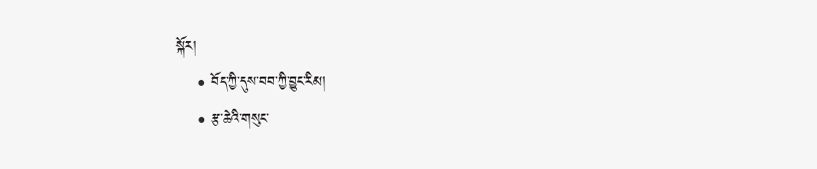སྐོར།
    • བོད་ཀྱི་དུས་བབ་ཀྱི་བྱུང་རིམ།
    • རྩ་ཆེའི་གསུང་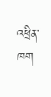འཕྲིན་ཁག